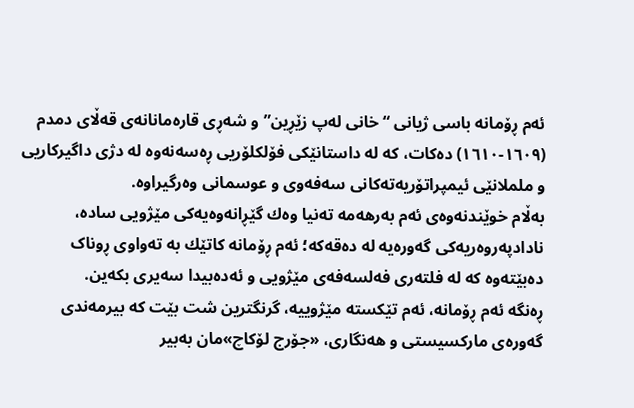ئەم ڕۆمانە باسی ژیانی “خانی لەپ زێڕین” و شەڕی قارەمانانەی قەڵای دمدم (١٦٠٩-١٦١٠) دەکات، کە لە داستانێکی فۆلکلۆریی ڕەسەنەوە لە دژی داگیرکاریی و ململانێی ئیمپراتۆریەتەکانی سەفەوی و عوسمانی وەرگیراوە.
بەڵام خوێندنەوەی ئەم بەرهەمە تەنیا وەك گێڕانەوەیەکی مێژویی سادە، نادادپەروەریەکی گەورەیە لە دەقەکە؛ ئەم ڕۆمانە کاتێك بە تەواوی ڕوناک دەبێتەوە کە لە فلتەری فەلسەفەی مێژویی و ئەدەبیدا سەیری بکەین.
ڕەنگە ئەم ڕۆمانە، ئەم تێکستە مێژوییە، گرنگترین شت بێت کە بیرمەندی گەورەی مارکسیستی و هەنگاری، «جۆرج لۆکاچ»مان بەبیر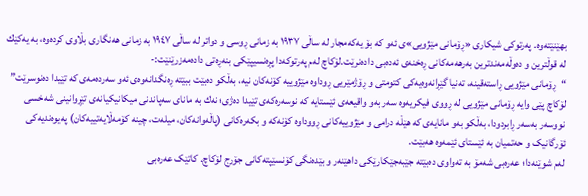بهێنێتەوە. پەرتوکی شیکاری «ڕۆمانی مێژویی»ی ئەو کە بۆ یەکەمجار لە ساڵی ١٩٣٧ بە زمانی ڕوسی و دواتر لە ساڵی ١٩٤٧ بە زمانی هەنگاری بڵاوی کردەوە، بە یەکێك لە قوڵترین و دەوڵەمەندترین بەرهەمەکانی ڕەخنەی ئەدەبی دادەنرێت.لۆکاچ لەم پەرتوکەدا پڕەنسیپێکی بنەڕەتی دادەمەزرێنێت:-
“ڕۆمانی مێژویی ڕاستەقینە، تەنیا گێڕانەوەیەکی کتومتی و ڕۆژمێریی ڕوداوە مێژوییە کۆنەکان نیە، بەڵکو دەبێت ببێتە ڕەنگدانەوەی ئەو سەردەمەی کە تێیدا دەنوسرێت”
لۆکاچ پێی وایە ڕۆمانی مێژویی لە ڕووی فیکریەوە سەر بەو واقیعەی ئێستایە کە نوسەرەکەی تێیدا دەژی؛ نەك بە مانای سەپاندنی میکانیکیانەی تێڕوانینی شەخسی نووسەر بەسەر ڕابردودا، بەڵکو بەو مانایەی کە هێڵە درامی و مێژوییەکانی ڕووداوە کۆنەکە و بکەرەکانی (پاڵەوانەکان، میلەت، چینە کۆمەڵایەتییەکان) پەیوەندیەکی ئۆرگانیک و حەتمیان بە ئێستای ئێمەوە هەبێت.
لەم شوێنەدا؛ عەرەبی شەمۆ بە تەواوی دەبێتە جێبەجێکارێکی داهێنەر و بێدەنگی کۆنسێپتەکانی جۆرج لۆکاچ. کاتێک عەرەبی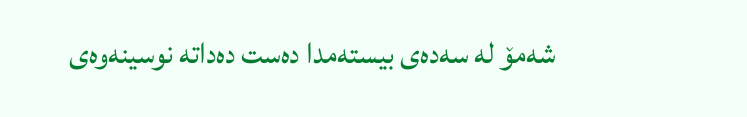شەمۆ لە سەدەی بیستەمدا دەست دەداتە نوسینەوەی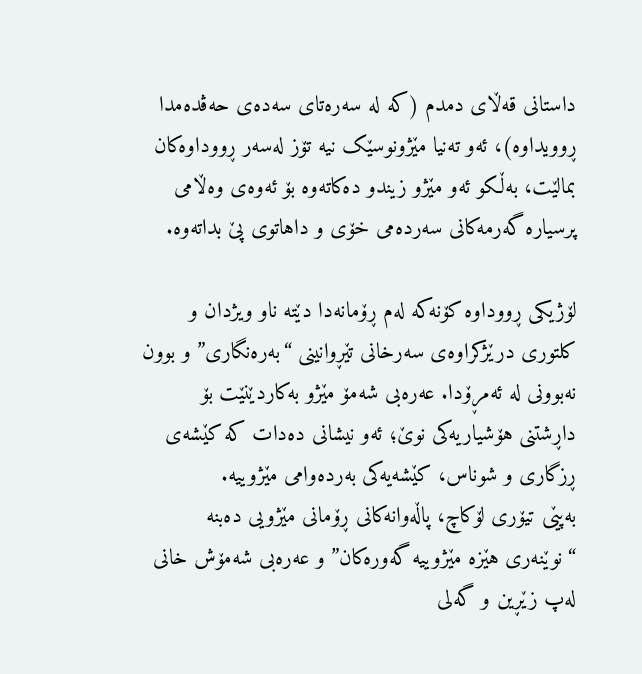داستانی قەڵای دمدم (کە لە سەرەتای سەدەی حەڤدەمدا ڕوویداوە)، ئەو تەنیا مێژونوسێک نیە تۆز لەسەر ڕووداوەکان بمالێت، بەڵکو ئەو مێژو زیندو دەکاتەوە بۆ ئەوەی وەڵامی پرسیارە گەرمەکانی سەردەمی خۆی و داهاتوی پێ بداتەوە.

لۆژیکی ڕووداوە کۆنەکە لەم ڕۆمانەدا دێتە ناو ویژدان و کلتوری درێژکراوەی سەرخانی تێڕوانینی “بەرەنگاری” و بوون نەبوونی لە ئەمڕۆدا. عەرەبی شەمۆ مێژو بەکاردێنێت بۆ داڕشتنی هۆشیاریەکی نوێ؛ ئەو نیشانی دەدات کە کێشەی ڕزگاری و شوناس، کێشەیەکی بەردەوامی مێژوییە.
بەپێی تیۆری لۆکاچ، پاڵەوانەکانی ڕۆمانی مێژویی دەبنە “نوێنەری هێزە مێژوییە گەورەکان” و عەرەبی شەمۆش خانی لەپ زێڕین و گەلی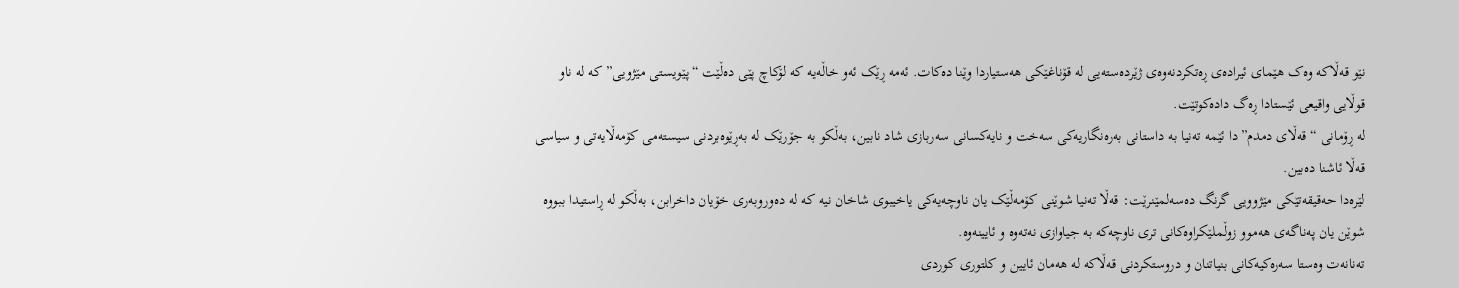نێو قەڵاکە وەک هێمای ئیرادەی ڕەتکردنەوەی ژێردەستەیی لە قۆناغێکی هەستیاردا وێنا دەکات. ئەمە ڕێک ئەو خاڵەیە کە لۆکاچ پێی دەڵێت “پێویستی مێژویی” کە لە ناو قوڵایی واقیعی ئێستادا ڕەگ دادەکوتێت.
لە ڕۆمانی “قەڵای دمدم”دا ئێمە تەنیا بە داستانی بەرەنگاریەکی سەخت و نایەکسانی سەربازی شاد نابین، بەڵکو بە جۆرێک لە بەڕێوەبردنی سیستەمی کۆمەڵایەتی و سیاسی قەڵا ئاشنا دەبین.
لێرەدا حەقیقەتێکی مێژوویی گرنگ دەسەلمێنرێت: قەڵا تەنیا شوێنی کۆمەڵێک یان ناوچەیەکی یاخیبوی شاخان نیە کە لە دەوروبەری خۆیان داخرابن، بەڵکو لە ڕاستیدا ببووە شوێن یان پەناگەی هەموو زوڵملێکراوەکانی تری ناوچەکە بە جیاوازی نەتەوە و ئایینەوە.
تەنانەت وەستا سەرەکیەکانی بنیاتنان و دروستکردنی قەڵاکە لە هەمان ئایین و کلتوری کوردی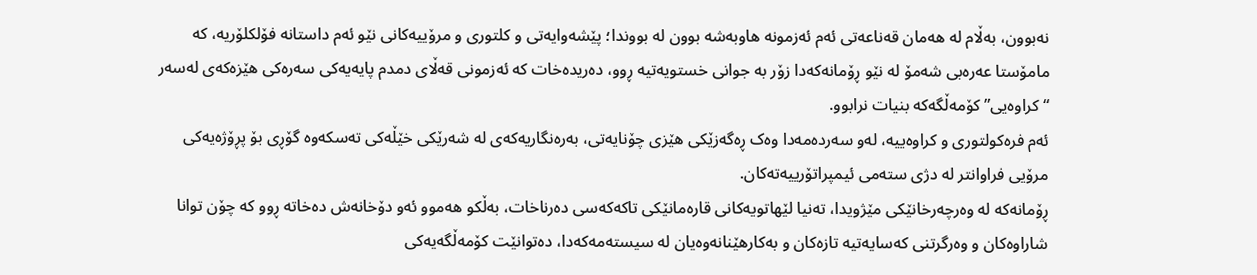نەبوون، بەڵام لە هەمان قەناعەتی ئەم ئەزمونە هاوبەشە بوون لە بووندا؛ پێشەوایەتی و کلتوری و مرۆییەکانی نێو ئەم داستانە فۆلکلۆریە، کە مامۆستا عەرەبی شەمۆ لە نێو ڕۆمانەکەدا زۆر بە جوانی خستویەتیە ڕوو، دەریدەخات کە ئەزمونی قەڵای دمدم پایەیەکی سەرەکی هێزەکەی لەسەر “کراوەیی” کۆمەڵگەکە بنیات نرابوو.
ئەم فرەکولتوری و کراوەییە، لەو سەردەمەدا وەک ڕەگەزێکی هێزی چۆنایەتی، بەرەنگاریەکەی لە شەرێکی خێڵەکی تەسکەوە گۆڕی بۆ پڕۆژەیەکی مرۆیی فراوانتر لە دژی ستەمی ئیمپراتۆرییەتەکان.
ڕۆمانەکە لە وەرچەرخانێکی مێژویدا، تەنیا لێهاتویەکانی قارەمانێکی تاکەکەسی دەرناخات، بەڵکو هەموو ئەو دۆخانەش دەخاتە ڕوو کە چۆن توانا شاراوەکان و وەرگرتنی کەسایەتیە تازەکان و بەکارهێنانەوەیان لە سیستەمەکەدا، دەتوانێت کۆمەڵگەیەکی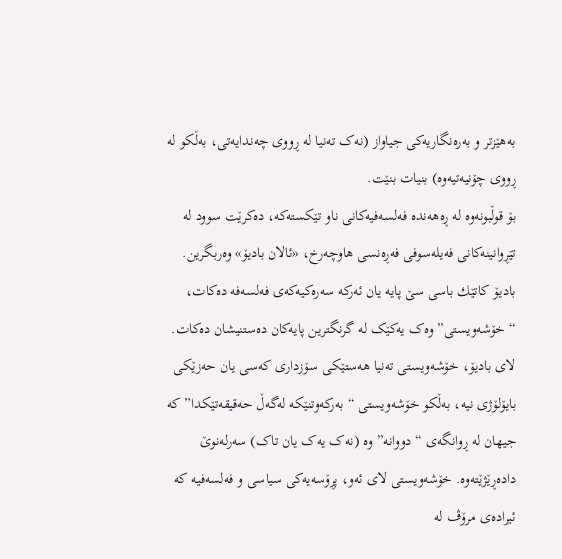بەهێزتر و بەرەنگاریەکی جیاواز (نەک تەنیا لە ڕووی چەندایەتی، بەڵکو لە ڕووی چۆنیەتیەوە) بنیات بنێت.
بۆ قوڵبونەوە لە ڕەهەندە فەلسەفیەکانی ناو تێکستەکە، دەکرێت سوود لە تێڕوانینەکانی فەیلەسوفی فەڕەنسی هاوچەرخ، «ئالان بادیۆ» وەربگرین. بادیۆ کاتێك باسی سێ پایە یان ئەرکە سەرەکیەکەی فەلسەفە دەکات، “خۆشەویستی” وەک یەکێک لە گرنگترین پایەکان دەستنیشان دەکات.
لای بادیۆ، خۆشەویستی تەنیا هەستێکی سۆزداری کەسی یان حەزێکی بایۆلۆژی نیە، بەڵکو خۆشەویستی “بەرکەوتنێکە لەگەڵ حەقیقەتێکدا” کە جیهان لە ڕوانگەی “دووانە”وە (نەک یەک یان تاک) سەرلەنوێ دادەڕێژێتەوە. خۆشەویستی لای ئەو، پڕۆسەیەکی سیاسی و فەلسەفیە کە ئیرادەی مرۆڤ لە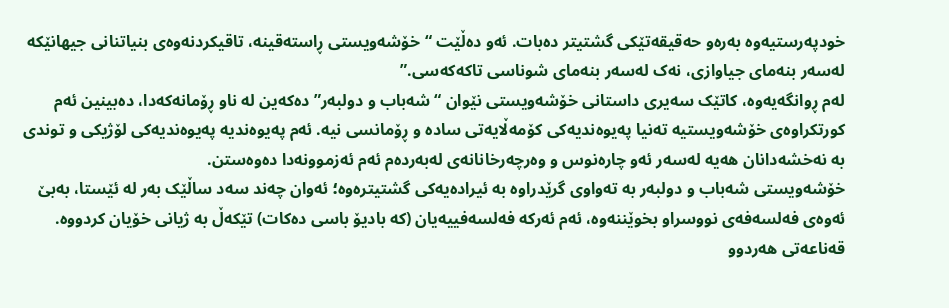خودپەرستیەوە بەرەو حەقیقەتێکی گشتیتر دەبات. ئەو دەڵێت “خۆشەویستی ڕاستەقینە، تاقیکردنەوەی بنیاتنانی جیهانێکە لەسەر بنەمای جیاوازی، نەک لەسەر بنەمای شوناسی تاکەکەسی.”
لەم ڕوانگەیەوە، کاتێک سەیری داستانی خۆشەویستی نێوان “شەباب و دولبەر” دەکەین لە ناو ڕۆمانەکەدا، دەبینین ئەم کورتکراوەی خۆشەویستیە تەنیا پەیوەندیەکی کۆمەڵایەتی سادە و ڕۆمانسی نیە. ئەم پەیوەندیە پەیوەندیەکی لۆژیکی و توندی بە نەخشەدانان هەیە لەسەر ئەو چارەنوس و وەرچەرخانانەی لەبەردەم ئەم ئەزموونەدا دەوەستن.
خۆشەویستی شەباب و دولبەر بە تەواوی گرێدراوە بە ئیرادەیەکی گشتیترەوە؛ ئەوان چەند سەد ساڵێک بەر لە ئێستا، بەبێ ئەوەی فەلسەفەی نووسراو بخوێننەوە، ئەم ئەرکە فەلسەفییەیان (کە بادیۆ باسی دەکات) تێکەڵ بە ژیانی خۆیان کردووە.
قەناعەتی هەردوو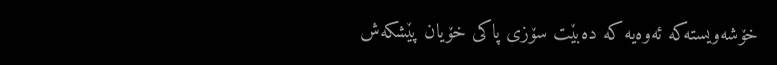خۆشەویستەکە ئەوەیە کە دەبێت سۆزی پاکی خۆیان پێشکەش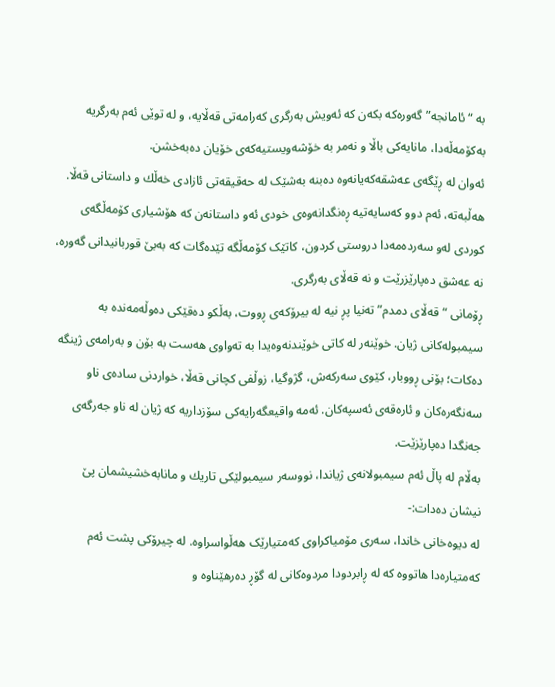بە “ئامانجە” گەورەکە بکەن کە ئەویش بەرگری کەرامەتی قەڵایە، و لە توێی ئەم بەرگریە بەکۆمەڵەدا، مانایەکی باڵا و نەمر بە خۆشەویستیەکەی خۆیان دەبەخشن.
ئەوان لە ڕێگەی عەشقەکەیانەوە دەبنە بەشێک لە حەقیقەتی ئازادی خەڵك و داستانی قەڵا. هەڵبەتە، ئەم دوو کەسایەتیە ڕەنگدانەوەی خودی ئەو داستانەن کە هۆشیاری کۆمەڵگەی کوردی لەو سەردەمەدا دروستی کردون، کاتێک کۆمەڵگە تێدەگات کە بەبێ قوربانیدانی گەورە، نە عەشق دەپارێزرێت و نە قەڵای بەرگری.
ڕۆمانی “قەڵای دمدم” تەنیا پڕ نیە لە بیرۆکەی ڕووت، بەڵکو دەقێکی دەوڵەمەندە بە سیمبولەکانی ژیان. خوێنەر لە کاتی خوێندنەوەیدا بە تەواوی هەست بە بۆن و بەرامەی ژینگە دەکات؛ بۆنی ڕووبار، کێوی سەرکەش، گژوگیا، زوڵفی کچانی قەڵا، خواردنی سادەی ناو سەنگەرەکان و ئارەقەی ئەسپەکان. ئەمە واقیعگەرایەکی سۆزداریە کە ژیان لە ناو جەرگەی جەنگدا دەپارێزێت.
بەڵام لە پاڵ ئەم سیمبولانەی ژیاندا، نووسەر سیمبولێکی تاریك و مانابەخشیشمان پێ نیشان دەدات:-
لە دیوەخانی خاندا، سەری مۆمیاکراوی کەمتیارێک هەڵواسراوە. لە چیرۆکی پشت ئەم کەمتیارەدا هاتووە کە لە ڕابردودا مردوەکانی لە گۆڕ دەرهێناوە و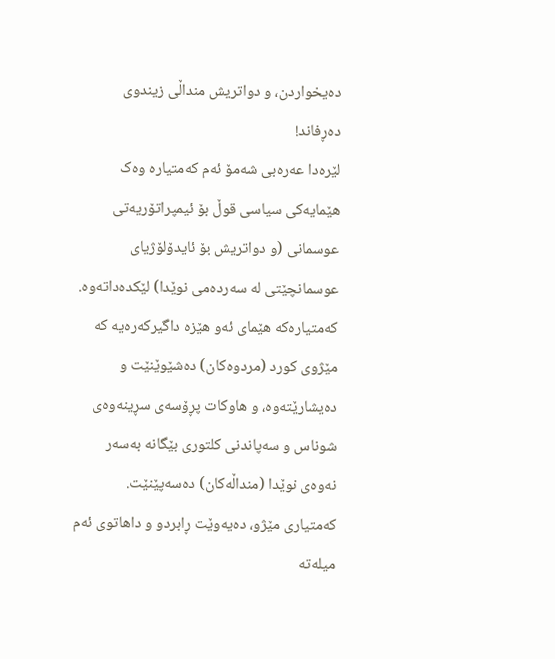دەیخواردن، و دواتریش منداڵی زیندوی دەڕفاند!
لێرەدا عەرەبی شەمۆ ئەم کەمتیارە وەک هێمایەکی سیاسی قوڵ بۆ ئیمپراتۆریەتی عوسمانی (و دواتریش بۆ ئایدۆلۆژیای عوسمانچێتی لە سەردەمی نوێدا) لێکدەداتەوە.
کەمتیارەکە هێمای ئەو هێزە داگیرکەرەیە کە مێژوی کورد (مردوەکان) دەشێوێنێت و دەیشارێتەوە، و هاوکات پڕۆسەی سڕینەوەی شوناس و سەپاندنی کلتوری بێگانە بەسەر نەوەی نوێدا (منداڵەکان) دەسەپێنێت. کەمتیاری مێژو، دەیەوێت ڕابردو و داهاتوی ئەم میلەتە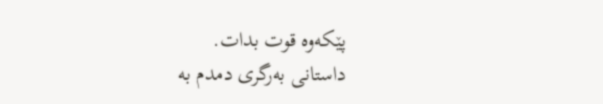پێکەوە قوت بدات.
داستانی بەرگری دمدم بە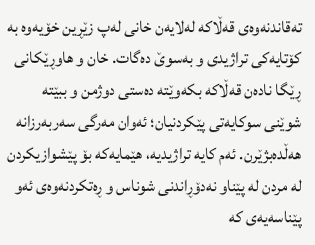تەقاندنەوەی قەڵاکە لەلایەن خانی لەپ زێڕین خۆیەوە بە کۆتایەکی تراژیدی و بەسوێ دەگات. خان و هاوڕێکانی ڕێگا نادەن قەڵاکە بکەوێتە دەستی دوژمن و ببێتە شوێنی سوکایەتی پێکردنیان؛ ئەوان مەرگی سەربەرزانە هەڵدەبژێرن. ئەم کایە تراژیدیە، هێمایەکە بۆ پێشوازیکردن لە مردن لە پێناو نەدۆڕاندنی شوناس و ڕەتکردنەوەی ئەو پێناسەیەی کە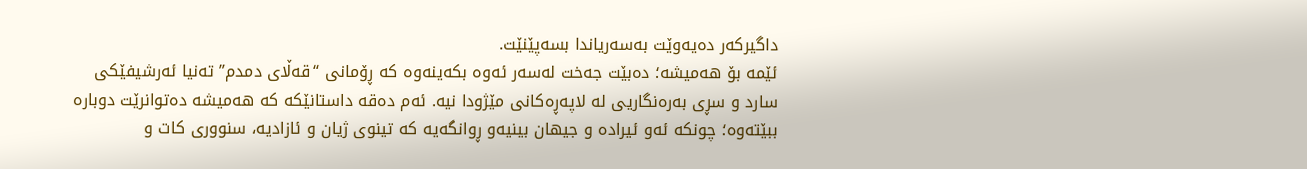داگیرکەر دەیەوێت بەسەریاندا بسەپێنێت.
ئێمە بۆ هەمیشە؛ دەبێت جەخت لەسەر ئەوە بکەینەوە کە ڕۆمانی “قەڵای دمدم” تەنیا ئەرشیفێکی سارد و سڕی بەرەنگاریی لە لاپەڕەکانی مێژودا نیە. ئەم دەقە داستانێکە کە هەمیشە دەتوانرێت دوبارە ببێتەوە؛ چونکە ئەو ئیرادە و جیهان بینیەو ڕوانگەیە کە تینوی ژیان و ئازادیە، سنووری کات و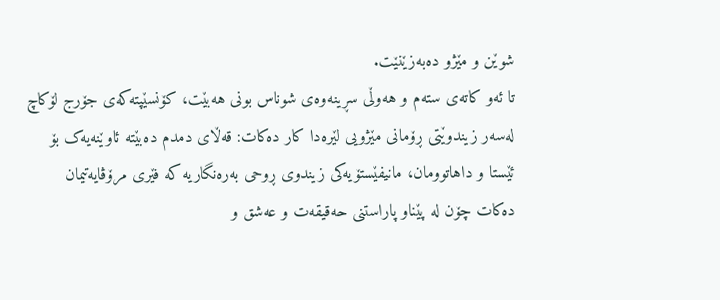شوێن و مێژو دەبەزێنێت.
تا ئەو کاتەی ستەم و هەوڵی سڕینەوەی شوناس بونی هەبێت، کۆنسێپتەکەی جۆرج لۆکاچ لەسەر زیندوێتی ڕۆمانی مێژویی لێرەدا کار دەکات: قەڵای دمدم دەبێتە ئاوێنەیەک بۆ ئێستا و داهاتوومان، مانیفێستۆیەکی زیندوی ڕوحی بەرەنگاریە کە فێری مرۆڤایەتیمان دەکات چۆن لە پێناو پاراستنی حەقیقەت و عەشق و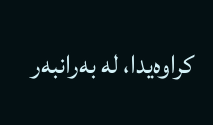کراوەیدا، لە بەرانبەر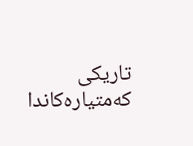تاریکی کەمتیارەکاندا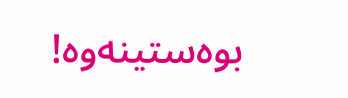بوەستینەوە!